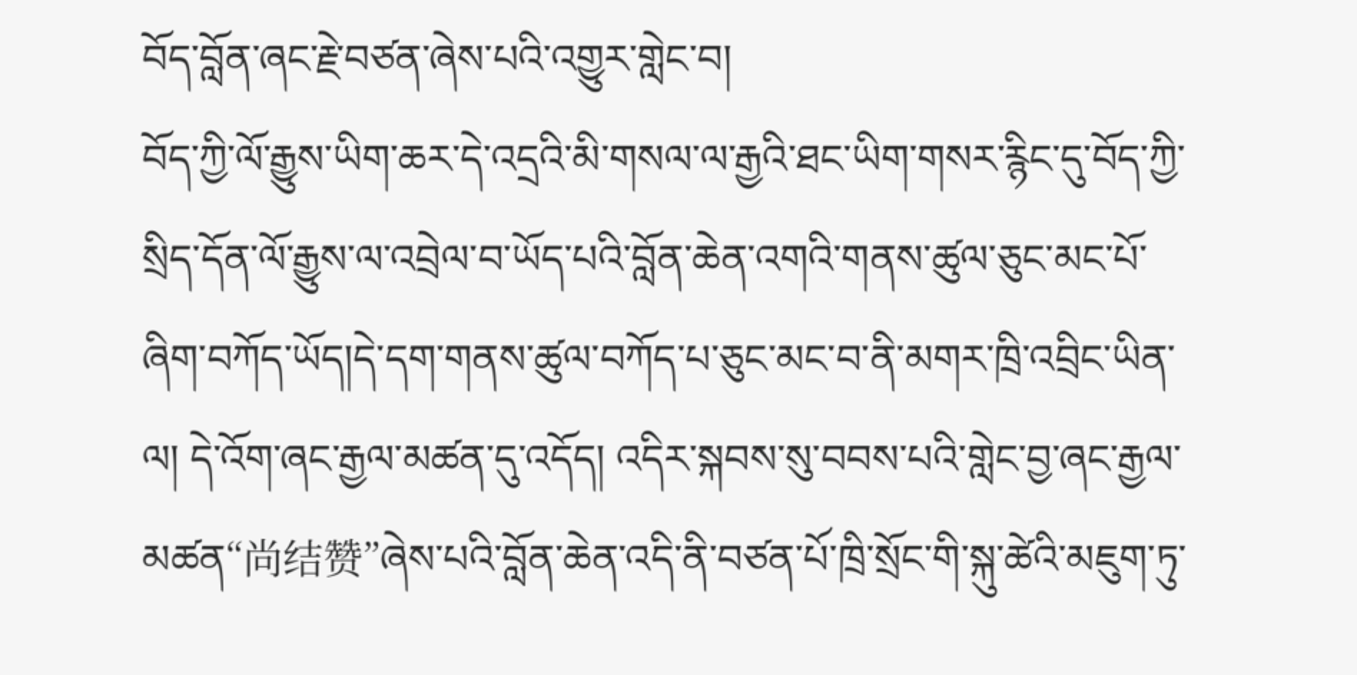བོད་བློན་ཞང་རྗེ་བཙན་ཞེས་པའི་འགྱུར་གླེང་བ།
བོད་ཀྱི་ལོ་རྒྱུས་ཡིག་ཆར་དེ་འདྲའི་མི་གསལ་ལ་རྒྱའི་ཐང་ཡིག་གསར་རྙིང་དུ་བོད་ཀྱི་སྲིད་དོན་ལོ་རྒྱུས་ལ་འབྲེལ་བ་ཡོད་པའི་བློན་ཆེན་འགའི་གནས་ཚུལ་ཅུང་མང་པོ་ཞིག་བཀོད་ཡོད།དེ་དག་གནས་ཚུལ་བཀོད་པ་ཅུང་མང་བ་ནི་མགར་ཁྲི་འབྲིང་ཡིན་ལ། དེ་འོག་ཞང་རྒྱལ་མཚན་དུ་འདོད། འདིར་སྐབས་སུ་བབས་པའི་གླེང་བྱ་ཞང་རྒྱལ་མཚན“尚结赞”ཞེས་པའི་བློན་ཆེན་འདི་ནི་བཙན་པོ་ཁྲི་སྲོང་གི་སྐུ་ཚེའི་མཇུག་ཏུ་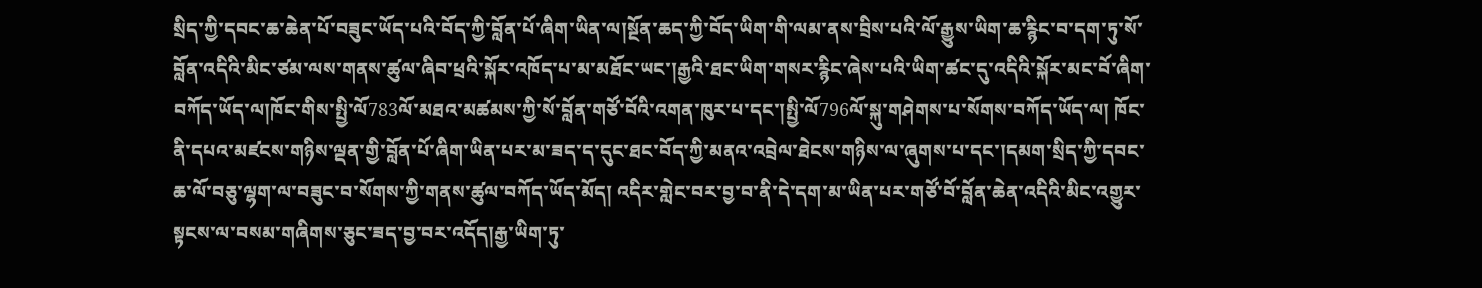སྲིད་ཀྱི་དབང་ཆ་ཆེན་པོ་བཟུང་ཡོད་པའི་བོད་ཀྱི་བློན་པོ་ཞིག་ཡིན་ལ།སྔོན་ཆད་ཀྱི་བོད་ཡིག་གི་ལམ་ནས་བྲིས་པའི་ལོ་རྒྱུས་ཡིག་ཆ་རྙིང་བ་དག་ཏུ་སོ་བློན་འདིའི་མིང་ཙམ་ལས་གནས་ཚུལ་ཞིབ་ཕྲའི་སྐོར་འཁོད་པ་མ་མཐོང་ཡང་།རྒྱའི་ཐང་ཡིག་གསར་རྙིང་ཞེས་པའི་ཡིག་ཚང་དུ་འདིའི་སྐོར་མང་བོ་ཞིག་བཀོད་ཡོད་ལ།ཁོང་གིས་སྤྱི་ལོ783ལོ་མཐའ་མཚམས་ཀྱི་སོ་བློན་གཙོ་བོའི་འགན་ཁུར་པ་དང་།སྤྱི་ལོ796ལོ་སྐུ་གཤེགས་པ་སོགས་བཀོད་ཡོད་ལ། ཁོང་ནི་དཔའ་མཛངས་གཉིས་ལྡན་གྱི་བློན་པོ་ཞིག་ཡིན་པར་མ་ཟད་ད་དུང་ཐང་བོད་ཀྱི་མནའ་འབྲེལ་ཐེངས་གཉིས་ལ་ཞུགས་པ་དང་།དམག་སྲིད་ཀྱི་དབང་ཆ་ལོ་བཅུ་ལྷག་ལ་བཟུང་བ་སོགས་ཀྱི་གནས་ཚུལ་བཀོད་ཡོད་མོད། འདིར་གླེང་བར་བྱ་བ་ནི་དེ་དག་མ་ཡིན་པར་གཙོ་བོ་བློན་ཆེན་འདིའི་མིང་འགྱུར་སྟངས་ལ་བསམ་གཞིགས་ཅུང་ཟད་བྱ་བར་འདོད།རྒྱ་ཡིག་ཏུ་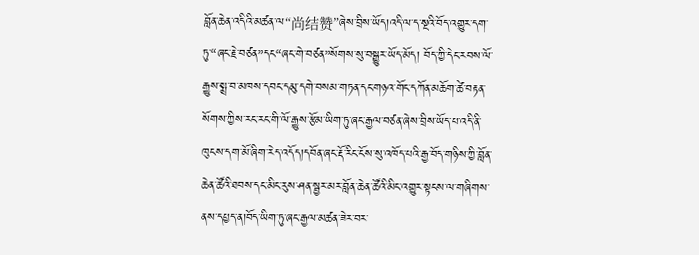བློན་ཆེན་འདིའི་མཚན་ལ“尚结赞”ཞེས་བྲིས་ཡོད།འདི་ལ་ད་སྔའི་བོད་འགྱུར་དག་ཏུ་“ཞང་རྗེ་བཙན”དང“ཞང་གེ་བཙན”སོགས་སུ་བསྒྱུར་ཡོད་མོད། བོད་ཀྱི་དེང་རབས་ལོ་རྒྱུས་སྨྲ་བ་མཁས་དབང་དམུ་དགེ་བསམ་གཏན་དང་གཉའ་གོང་དཀོན་མཆོག་ཚེ་བརྟན་སོགས་ཀྱིས་རང་རང་གི་ལོ་རྒྱུས་རྩོམ་ཡིག་ཏུ་ཞང་རྒྱལ་བཙན་ཞེས་བྲིས་ཡོད་པ་འདི་ནི་ཁུངས་དག་མོ་ཞིག་རེད་འདོད།དབོན་ཞང་རྡོ་རིང་ངོས་སུ་འཁོད་པའི་རྒྱ་བོད་གཉིས་ཀྱི་བློན་ཆེན་ཚོའི་ཐབས་དང་མིང་རུས་ཤན་སྦྱར་མར་བློན་ཆེན་ཚོའི་མིང་འགྱུར་སྟངས་ལ་གཞིགས་ནས་དཔྱད་ན།བོད་ཡིག་ཏུ་ཞང་རྒྱལ་མཚན་ཟེར་བར་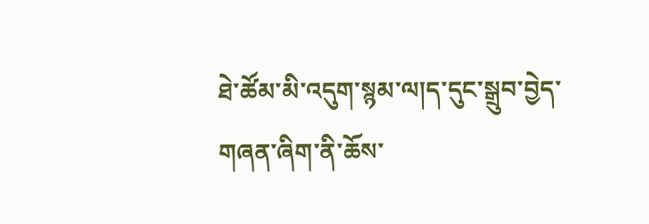ཐེ་ཚོམ་མི་འདུག་སྙམ་ལ།ད་དུང་སྒྲུབ་བྱེད་གཞན་ཞིག་ནི་ཆོས་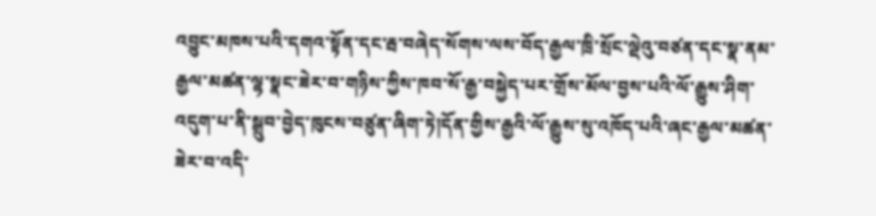འབྱུང་མཁས་པའི་དགའ་སྟོན་དང་རྦ་བཞེད་སོགས་ལས་བོད་རྒྱལ་ཁྲི་སྲོང་ལྡེའུ་བཙན་དང་སྣ་ནམ་རྒྱལ་མཚན་ལྷ་སྣང་ཟེར་བ་གཉིས་ཀྱིས་ཁབ་སོ་རྒྱ་བསྐྱེད་པར་གྲོས་མོལ་བྱས་པའི་ལོ་རྒྱུས་ཤིག་འདུག་པ་ནི་སྒྲུབ་བྱེད་ཁུངས་བཙུན་ཞིག་ཏེ།དོན་གྱིས་རྒྱའི་ལོ་རྒྱུས་སུ་འཁོད་པའི་ཞང་རྒྱལ་མཚན་ཟེར་བ་འདི་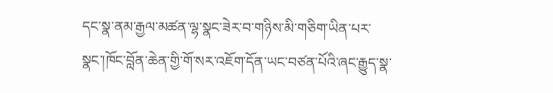དང་སྣ་ནམ་རྒྱལ་མཚན་ལྷ་སྣང་ཟེར་བ་གཉིས་མི་གཅིག་ཡིན་པར་སྣང་།ཁོང་བློན་ཆེན་གྱི་གོ་སར་འཇོག་དོན་ཡང་བཙན་པོའི་ཞང་རྒྱུད་སྣ་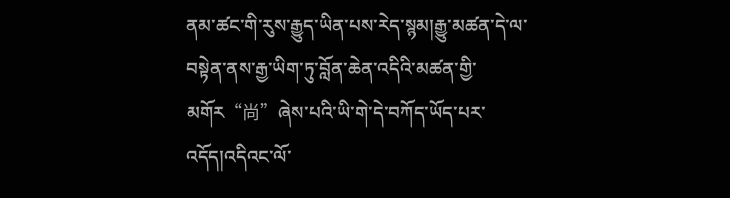ནམ་ཚང་གི་རུས་རྒྱུད་ཡིན་པས་རེད་སྙམ།རྒྱུ་མཚན་དེ་ལ་བསྟེན་ནས་རྒྱ་ཡིག་ཏུ་བློན་ཆེན་འདིའི་མཚན་གྱི་མགོར“尚”ཞེས་པའི་ཡི་གེ་དེ་བཀོད་ཡོད་པར་འདོད།འདིའང་ལོ་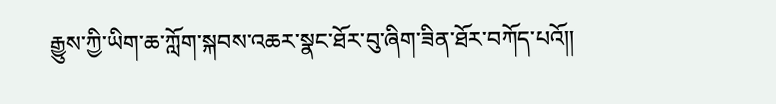རྒྱུས་ཀྱི་ཡིག་ཆ་ཀློག་སྐབས་འཆར་སྣང་ཐོར་བུ་ཞིག་ཟིན་ཐོར་བཀོད་པའོ།།